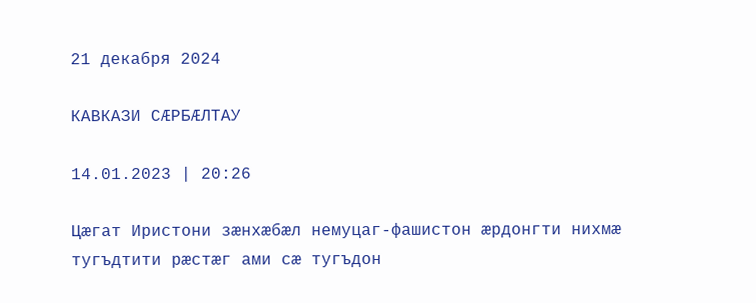21 декабря 2024

КАВКАЗИ СÆРБÆЛТАУ

14.01.2023 | 20:26

Цæгат Иристони зæнхæбæл немуцаг-фашистон æрдонгти нихмæ тугъдтити рæстæг ами сæ тугъдон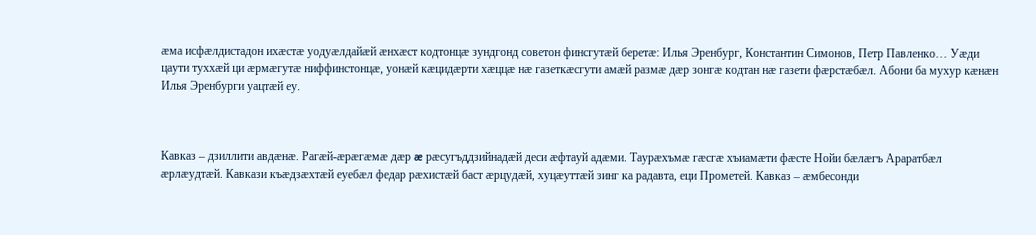æма исфæлдистадон ихæстæ уодуæлдайæй æнхæст кодтонцæ зундгонд советон финсгутæй беретæ: Илья Эренбург, Константин Симонов, Петр Павленко… Уæди цаути туххæй ци æрмæгутæ ниффинстонцæ, уонæй кæцидæрти хæццæ нæ газеткæсгути амæй размæ дæр зонгæ кодтан нæ газети фæрстæбæл. Абони ба мухур кæнæн Илья Эренбурги уацтæй еу.



Кавказ – дзиллити авдæнæ. Рагæй-æрæгæмæ дæр æ рæсугъддзийнадæй деси æфтауй адæми. Таурæхъмæ гæсгæ хъиамæти фæсте Нойи бæлæгъ Араратбæл æрлæудтæй. Кавкази къæдзæхтæй еуебæл федар рæхистæй баст æрцудæй, хуцæуттæй зинг ка радавта, еци Прометей. Кавказ – æмбесонди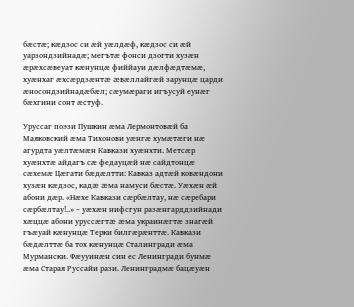бæстæ; кæдзос си æй уæлдæф, кæдзос си æй уарзондзийнадæ; мегътæ фонси дзогти хузæн æрæхсæвеуат кæнунцæ фиййауи дæлфæдтæмæ, хуæнхаг æхсæрдзæнтæ æвæллайгæй зарунцæ царди æносондзийнадæбæл; сæумæраги игъусуй еунæг бæхгини сонт æстуф.

Уруссаг поэзи Пушкин æма Лермонтовæй ба Маяковский æма Тихонови уæнгæ хумæтæги нæ агурдта уæлтæмæн Кавкази хуæнхти. Метсæр хуæнхтæ айдагъ сæ федауцæй нæ сайдтонцæ сæхемæ Цæгати бæдæлтти: Кавказ адтæй ковæндони хузæн кæдзос, кадæ æма намуси бæстæ. Уæхæн æй абони дæр. «Нæхе Кавкази сæрбæлтау, нæ сæребари сæрбæлтау!..» – уæхæн нифсгун разæнгарддзийнади хæццæ абони уруссæгтæ æма украинæгтæ знагæй гъæуай кæнунцæ Терки билгæрæнттæ. Кавкази бæдæлттæ ба тох кæнунцæ Сталингради æма Мурмански. Фæууинæн син ес Ленингради бунмæ æма Старая Руссайи рази. Ленинградмæ бацæуæн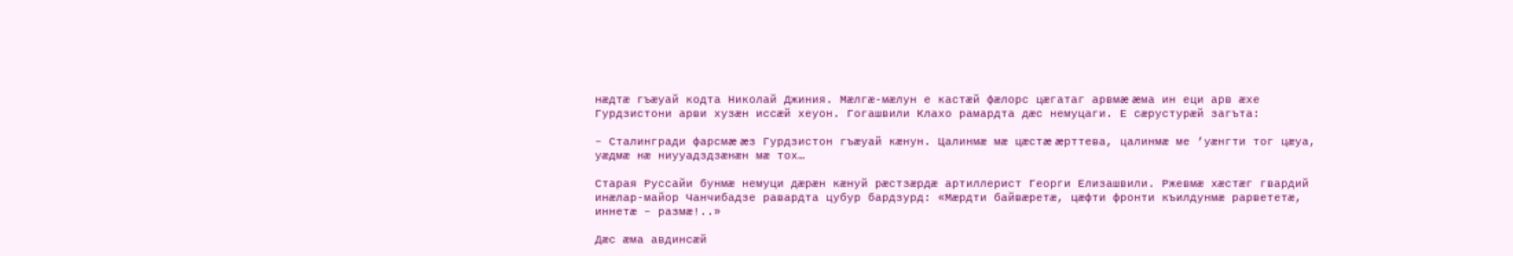нæдтæ гъæуай кодта Николай Джиния. Мæлгæ-мæлун е кастæй фæлорс цæгатаг арвмæ æма ин еци арв æхе Гурдзистони арви хузæн иссæй хеуон. Гогашвили Клахо рамардта дæс немуцаги. Е сæрустурæй загъта:

– Сталингради фарсмæ æз Гурдзистон гъæуай кæнун. Цалинмæ мæ цæстæ æрттева, цалинмæ ме ’уæнгти тог цæуа, уæдмæ нæ ниууадздзæнæн мæ тох…

Старая Руссайи бунмæ немуци дæрæн кæнуй рæстзæрдæ артиллерист Георги Елизашвили. Ржевмæ хæстæг гвардий инæлар-майор Чанчибадзе равардта цубур бардзурд: «Мæрдти байвæретæ, цæфти фронти къилдунмæ рарвететæ, иннетæ – размæ!..»

Дæс æма авдинсæй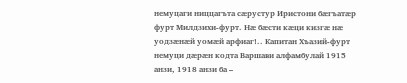немуцаги ниццагъта сæрустур Иристони бæгъатæр фурт Милдзихи-фурт. Нæ бæсти кæци кизгæ нæ уодзæнæй уомæй арфиаг!.. Капитан Хъазий-фурт немуци дæрæн кодта Варшави алфамбулай 1915 анзи, 1918 анзи ба –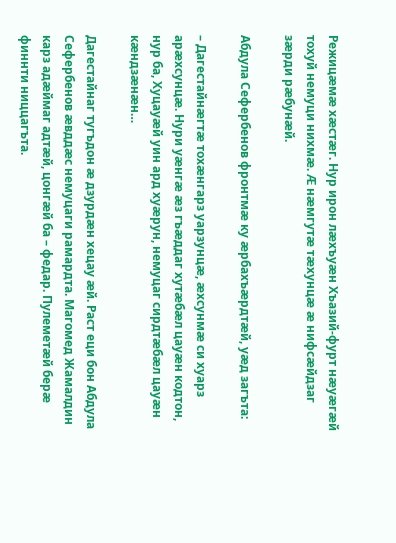Режицæмæ хæстæг. Нур ирон лæхъуæн Хъазий-фурт нæуæгæй тохуй немуци нихмæ. Æ нæмгутæ тæхунцæ æ нифсæйдзаг зæрди рæбунæй.

Абдула Сефербенов фронтмæ ку æрбахъæрдтæй, уæд загъта:

– Дагестайнæгтæ тохæнгарз уарзунцæ, æхсунмæ си хуарз арæхсунцæ. Нури уæнгæ æз гъæддаг хутæбæл цауæн кодтон, нур ба, Хуцауæй уин ард хуæрун, немуцаг сирдтæбæл цауæн кæндзæнæн…

Дагестайнаг тугъдон æ дзурдæн хецау æй. Раст еци бон Абдула Сефербенов æвддæс немуцаги рамардта. Магомед Жамалдин карз адæймаг адтæй, цонгæй ба – федар. Пулеметæй берæ финнти ниццагъта.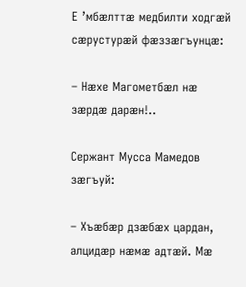Е ’мбæлттæ медбилти ходгæй сæрустурæй фæззæгъунцæ:

– Нæхе Магометбæл нæ зæрдæ дарæн!..

Сержант Мусса Мамедов зæгъуй:

– Хъæбæр дзæбæх цардан, алцидæр нæмæ адтæй. Мæ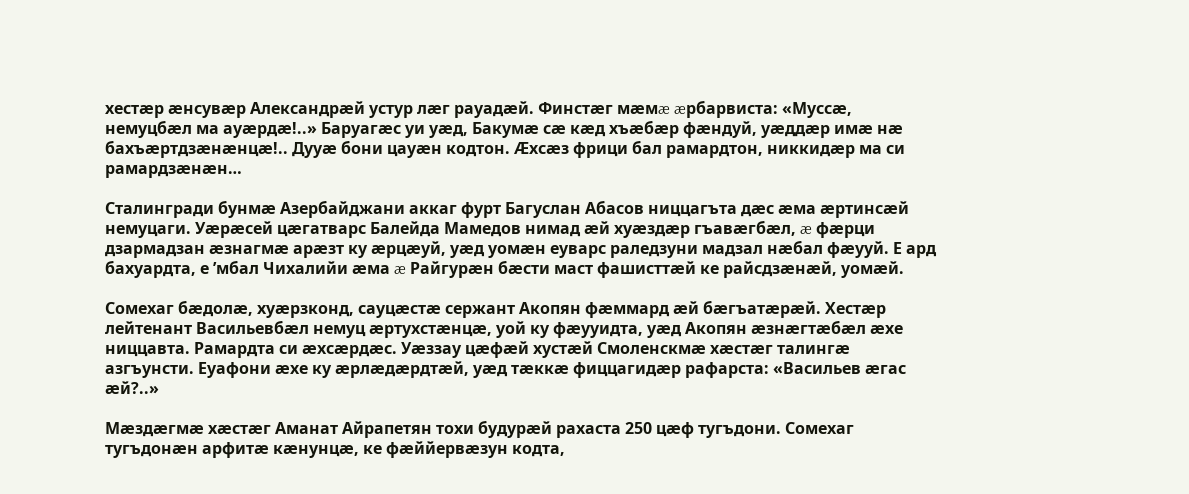хестæр æнсувæр Александрæй устур лæг рауадæй. Финстæг мæмæ æрбарвиста: «Муссæ, немуцбæл ма ауæрдæ!..» Баруагæс уи уæд, Бакумæ сæ кæд хъæбæр фæндуй, уæддæр имæ нæ бахъæртдзæнæнцæ!.. Дууæ бони цауæн кодтон. Æхсæз фрици бал рамардтон, никкидæр ма си рамардзæнæн…

Сталингради бунмæ Азербайджани аккаг фурт Багуслан Абасов ниццагъта дæс æма æртинсæй немуцаги. Уæрæсей цæгатварс Балейда Мамедов нимад æй хуæздæр гъавæгбæл, æ фæрци  дзармадзан æзнагмæ арæзт ку æрцæуй, уæд уомæн еуварс раледзуни мадзал нæбал фæууй. Е ард бахуардта, е ’мбал Чихалийи æма æ Райгурæн бæсти маст фашисттæй ке райсдзæнæй, уомæй.

Сомехаг бæдолæ, хуæрзконд, сауцæстæ сержант Акопян фæммард æй бæгъатæрæй. Хестæр лейтенант Васильевбæл немуц æртухстæнцæ, уой ку фæууидта, уæд Акопян æзнæгтæбæл æхе ниццавта. Рамардта си æхсæрдæс. Уæззау цæфæй хустæй Смоленскмæ хæстæг талингæ азгъунсти. Еуафони æхе ку æрлæдæрдтæй, уæд тæккæ фиццагидæр рафарста: «Васильев æгас æй?..»

Мæздæгмæ хæстæг Аманат Айрапетян тохи будурæй рахаста 250 цæф тугъдони. Сомехаг тугъдонæн арфитæ кæнунцæ, ке фæййервæзун кодта,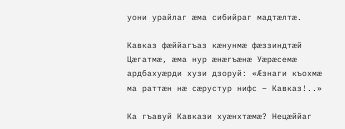уони урайлаг æма сибийраг мадтæлтæ.

Кавказ фæййагъаз кæнунмæ фæззиндтæй Цæгатмæ, æма нур æнæгъæнæ Уæрæсемæ ардбахуæрди хузи дзоруй: «Æзнаги къохмæ ма раттæн нæ сæрустур нифс – Кавказ!..»

Ка гъавуй Кавкази хуæнхтæмæ? Нецæййаг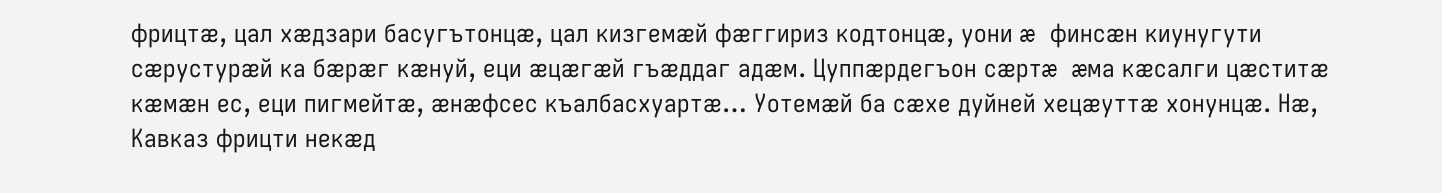фрицтæ, цал хæдзари басугътонцæ, цал кизгемæй фæггириз кодтонцæ, уони æ финсæн киунугути сæрустурæй ка бæрæг кæнуй, еци æцæгæй гъæддаг адæм. Цуппæрдегъон сæртæ æма кæсалги цæститæ кæмæн ес, еци пигмейтæ, æнæфсес къалбасхуартæ… Уотемæй ба сæхе дуйней хецæуттæ хонунцæ. Нæ, Кавказ фрицти некæд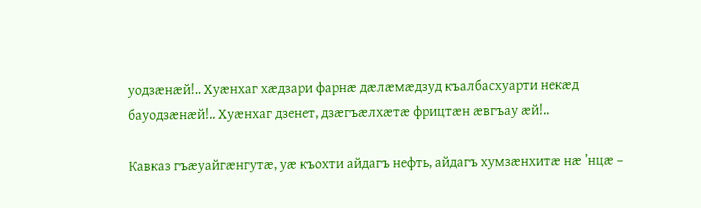уодзæнæй!.. Хуæнхаг хæдзари фарнæ дæлæмæдзуд къалбасхуарти некæд бауодзæнæй!.. Хуæнхаг дзенет, дзæгъæлхæтæ фрицтæн æвгъау æй!..

Кавказ гъæуайгæнгутæ, уæ къохти айдагъ нефть, айдагъ хумзæнхитæ нæ ’нцæ –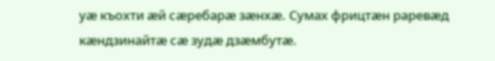уæ къохти æй сæребарæ зæнхæ. Сумах фрицтæн раревæд кæндзинайтæ сæ зудæ дзæмбутæ.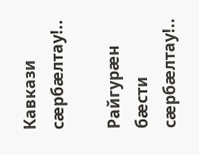Кавкази сæрбæлтау!..

Райгурæн бæсти сæрбæлтау!..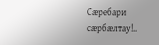Сæребари сæрбæлтау!..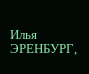Илья ЭРЕНБУРГ,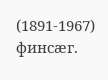(1891-1967)
финсæг.